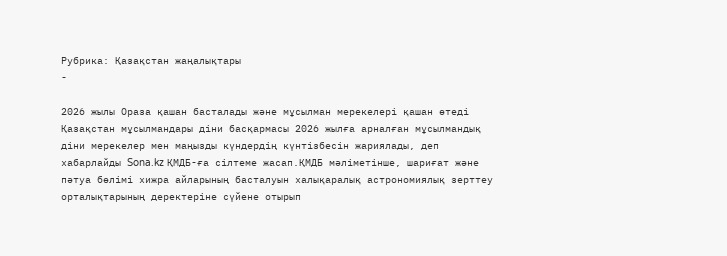Рубрика: Қазақстан жаңалықтары
-

2026 жылы Ораза қашан басталады және мұсылман мерекелері қашан өтеді
Қазақстан мұсылмандары діни басқармасы 2026 жылға арналған мұсылмандық діни мерекелер мен маңызды күндердің күнтізбесін жариялады, деп хабарлайды Sona.kz ҚМДБ-ға сілтеме жасап.ҚМДБ мәліметінше, шариғат және пәтуа бөлімі хижра айларының басталуын халықаралық астрономиялық зерттеу орталықтарының деректеріне сүйене отырып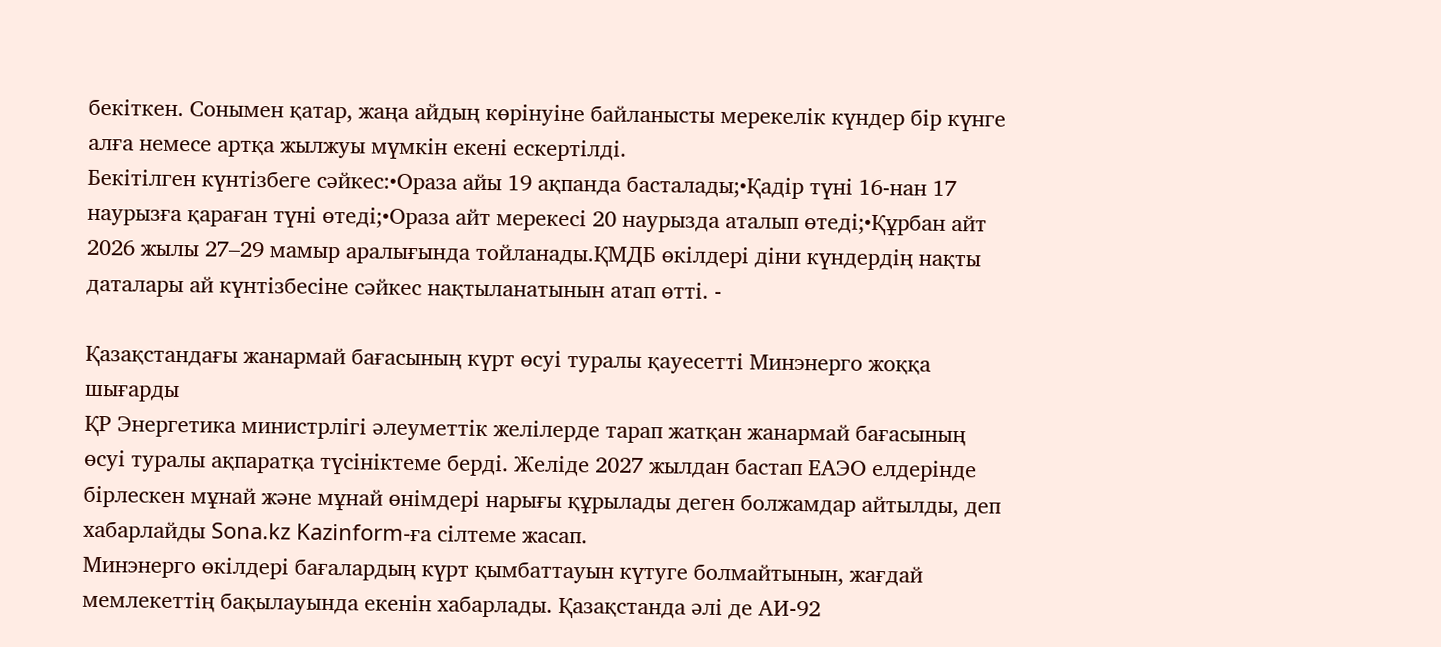бекіткен. Сонымен қатар, жаңа айдың көрінуіне байланысты мерекелік күндер бір күнге алға немесе артқа жылжуы мүмкін екені ескертілді.
Бекітілген күнтізбеге сәйкес:•Ораза айы 19 ақпанда басталады;•Қадір түні 16-нан 17 наурызға қараған түні өтеді;•Ораза айт мерекесі 20 наурызда аталып өтеді;•Құрбан айт 2026 жылы 27–29 мамыр аралығында тойланады.ҚМДБ өкілдері діни күндердің нақты даталары ай күнтізбесіне сәйкес нақтыланатынын атап өтті. -

Қазақстандағы жанармай бағасының күрт өсуі туралы қауесетті Минэнерго жоққа шығарды
ҚР Энергетика министрлігі әлеуметтік желілерде тарап жатқан жанармай бағасының өсуі туралы ақпаратқа түсініктеме берді. Желіде 2027 жылдан бастап ЕАЭО елдерінде бірлескен мұнай және мұнай өнімдері нарығы құрылады деген болжамдар айтылды, деп хабарлайды Sona.kz Kazinform-ға сілтеме жасап.
Минэнерго өкілдері бағалардың күрт қымбаттауын күтуге болмайтынын, жағдай мемлекеттің бақылауында екенін хабарлады. Қазақстанда әлі де АИ-92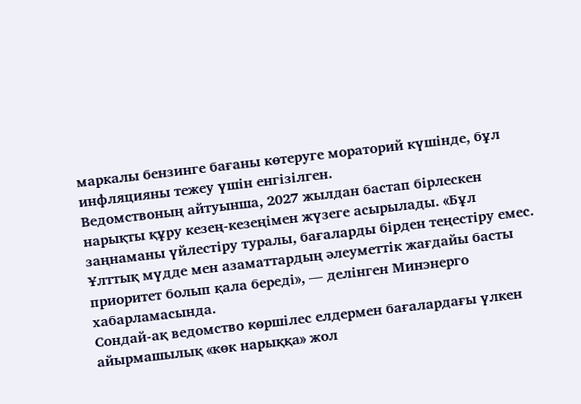маркалы бензинге бағаны көтеруге мораторий күшінде, бұл инфляцияны тежеу үшін енгізілген.
Ведомствоның айтуынша, 2027 жылдан бастап бірлескен нарықты құру кезең-кезеңімен жүзеге асырылады. «Бұл заңнаманы үйлестіру туралы, бағаларды бірден теңестіру емес. Ұлттық мүдде мен азаматтардың әлеуметтік жағдайы басты приоритет болып қала береді», — делінген Минэнерго хабарламасында.
Сондай-ақ ведомство көршілес елдермен бағалардағы үлкен айырмашылық «көк нарыққа» жол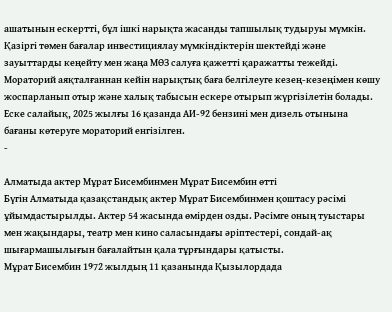ашатынын ескертті, бұл ішкі нарықта жасанды тапшылық тудыруы мүмкін. Қазіргі төмен бағалар инвестициялау мүмкіндіктерін шектейді және зауыттарды кеңейту мен жаңа МӨЗ салуға қажетті қаражатты тежейді.
Мораторий аяқталғаннан кейін нарықтық баға белгілеуге кезең-кезеңімен көшу жоспарланып отыр және халық табысын ескере отырып жүргізілетін болады.
Еске салайық, 2025 жылғы 16 қазанда АИ-92 бензині мен дизель отынына бағаны көтеруге мораторий енгізілген.
-

Алматыда актер Мұрат Бисембинмен Мұрат Бисембин өтті
Бүгін Алматыда қазақстандық актер Мұрат Бисембинмен қоштасу рәсімі ұйымдастырылды. Актер 54 жасында өмірден озды. Рәсімге оның туыстары мен жақындары, театр мен кино саласындағы әріптестері, сондай-ақ шығармашылығын бағалайтын қала тұрғындары қатысты.
Мұрат Бисембин 1972 жылдың 11 қазанында Қызылордада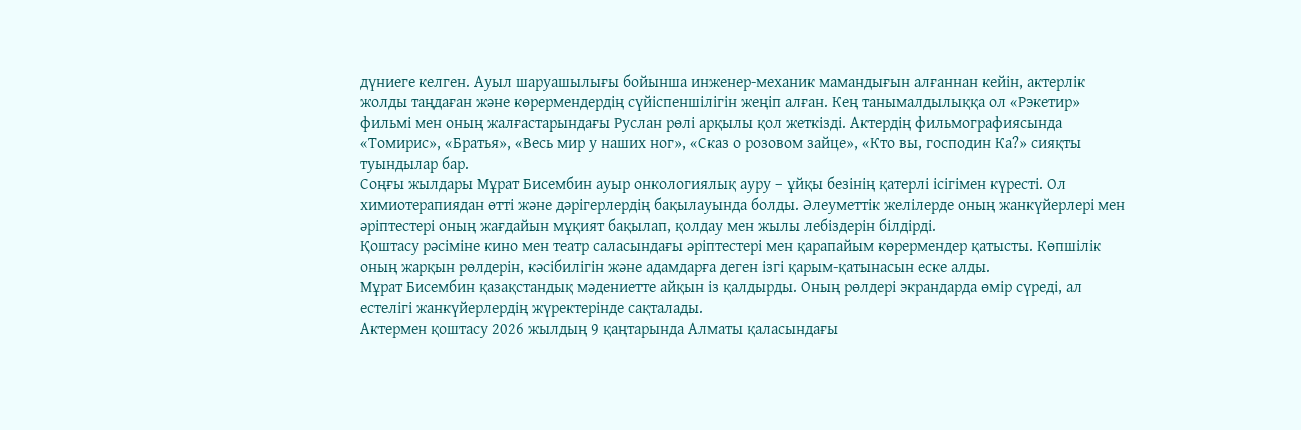дүниеге келген. Ауыл шаруашылығы бойынша инженер-механик мамандығын алғаннан кейін, актерлік жолды таңдаған және көрермендердің сүйіспеншілігін жеңіп алған. Кең танымалдылыққа ол «Рэкетир» фильмі мен оның жалғастарындағы Руслан рөлі арқылы қол жеткізді. Актердің фильмографиясында «Томирис», «Братья», «Весь мир у наших ног», «Сказ о розовом зайце», «Кто вы, господин Ка?» сияқты туындылар бар.
Соңғы жылдары Мұрат Бисембин ауыр онкологиялық ауру – ұйқы безінің қатерлі ісігімен күресті. Ол химиотерапиядан өтті және дәрігерлердің бақылауында болды. Әлеуметтік желілерде оның жанкүйерлері мен әріптестері оның жағдайын мұқият бақылап, қолдау мен жылы лебіздерін білдірді.
Қоштасу рәсіміне кино мен театр саласындағы әріптестері мен қарапайым көрермендер қатысты. Көпшілік оның жарқын рөлдерін, кәсібилігін және адамдарға деген ізгі қарым-қатынасын еске алды.
Мұрат Бисембин қазақстандық мәдениетте айқын із қалдырды. Оның рөлдері экрандарда өмір сүреді, ал естелігі жанкүйерлердің жүректерінде сақталады.
Актермен қоштасу 2026 жылдың 9 қаңтарында Алматы қаласындағы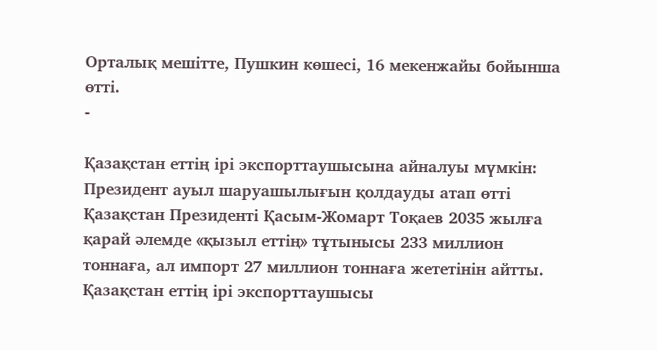Орталық мешітте, Пушкин көшесі, 16 мекенжайы бойынша өтті.
-

Қазақстан еттің ірі экспорттаушысына айналуы мүмкін: Президент ауыл шаруашылығын қолдауды атап өтті
Қазақстан Президенті Қасым-Жомарт Тоқаев 2035 жылға қарай әлемде «қызыл еттің» тұтынысы 233 миллион тоннаға, ал импорт 27 миллион тоннаға жететінін айтты. Қазақстан еттің ірі экспорттаушысы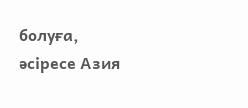болуға, әсіресе Азия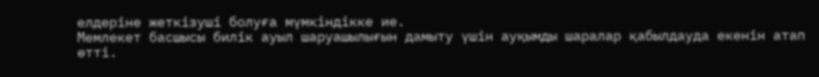елдеріне жеткізуші болуға мүмкіндікке ие.
Мемлекет басшысы билік ауыл шаруашылығын дамыту үшін ауқымды шаралар қабылдауда екенін атап өтті.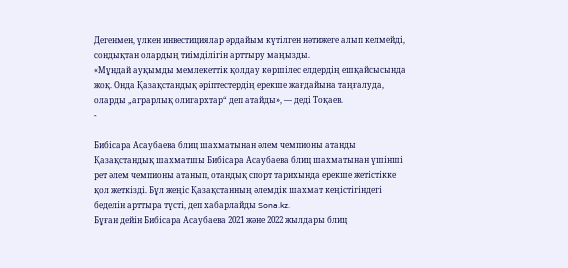Дегенмен, үлкен инвестициялар әрдайым күтілген нәтижеге алып келмейді, сондықтан олардың тиімділігін арттыру маңызды.
«Мұндай ауқымды мемлекеттік қолдау көршілес елдердің ешқайсысында жоқ. Онда Қазақстандық әріптестердің ерекше жағдайына таңғалуда, оларды „аграрлық олигархтар“ деп атайды», — деді Тоқаев.
-

Бибісара Асаубаева блиц шахматынан әлем чемпионы атанды
Қазақстандық шахматшы Бибісара Асаубаева блиц шахматынан үшінші рет әлем чемпионы атанып, отандық спорт тарихында ерекше жетістікке қол жеткізді. Бұл жеңіс Қазақстанның әлемдік шахмат кеңістігіндегі беделін арттыра түсті, деп хабарлайды Sona.kz.
Бұған дейін Бибісара Асаубаева 2021 және 2022 жылдары блиц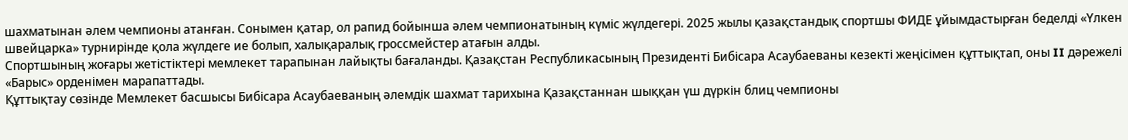шахматынан әлем чемпионы атанған. Сонымен қатар, ол рапид бойынша әлем чемпионатының күміс жүлдегері. 2025 жылы қазақстандық спортшы ФИДЕ ұйымдастырған беделді «Үлкен швейцарка» турнирінде қола жүлдеге ие болып, халықаралық гроссмейстер атағын алды.
Спортшының жоғары жетістіктері мемлекет тарапынан лайықты бағаланды. Қазақстан Республикасының Президенті Бибісара Асаубаеваны кезекті жеңісімен құттықтап, оны II дәрежелі «Барыс» орденімен марапаттады.
Құттықтау сөзінде Мемлекет басшысы Бибісара Асаубаеваның әлемдік шахмат тарихына Қазақстаннан шыққан үш дүркін блиц чемпионы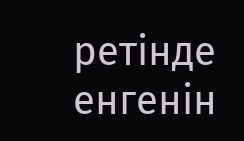ретінде енгенін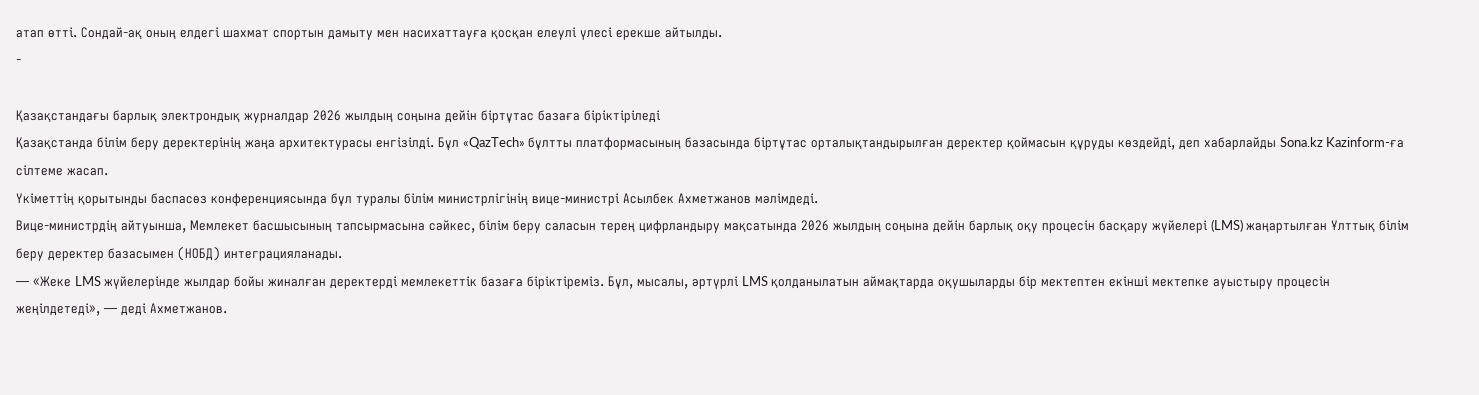атап өтті. Сондай-ақ оның елдегі шахмат спортын дамыту мен насихаттауға қосқан елеулі үлесі ерекше айтылды.
-

Қазақстандағы барлық электрондық журналдар 2026 жылдың соңына дейін біртұтас базаға біріктіріледі
Қазақстанда білім беру деректерінің жаңа архитектурасы енгізілді. Бұл «QazTech» бұлтты платформасының базасында біртұтас орталықтандырылған деректер қоймасын құруды көздейді, деп хабарлайды Sona.kz Kazinform-ға сілтеме жасап.
Үкіметтің қорытынды баспасөз конференциясында бұл туралы білім министрлігінің вице-министрі Асылбек Ахметжанов мәлімдеді.
Вице-министрдің айтуынша, Мемлекет басшысының тапсырмасына сәйкес, білім беру саласын терең цифрландыру мақсатында 2026 жылдың соңына дейін барлық оқу процесін басқару жүйелері (LMS) жаңартылған Ұлттық білім беру деректер базасымен (НОБД) интеграцияланады.
— «Жеке LMS жүйелерінде жылдар бойы жиналған деректерді мемлекеттік базаға біріктіреміз. Бұл, мысалы, әртүрлі LMS қолданылатын аймақтарда оқушыларды бір мектептен екінші мектепке ауыстыру процесін жеңілдетеді», — деді Ахметжанов.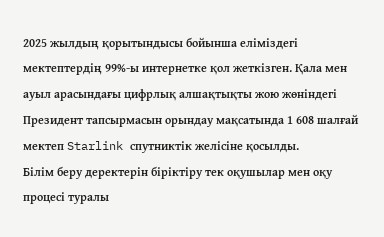2025 жылдың қорытындысы бойынша еліміздегі мектептердің 99%-ы интернетке қол жеткізген. Қала мен ауыл арасындағы цифрлық алшақтықты жою жөніндегі Президент тапсырмасын орындау мақсатында 1 608 шалғай мектеп Starlink спутниктік желісіне қосылды.
Білім беру деректерін біріктіру тек оқушылар мен оқу процесі туралы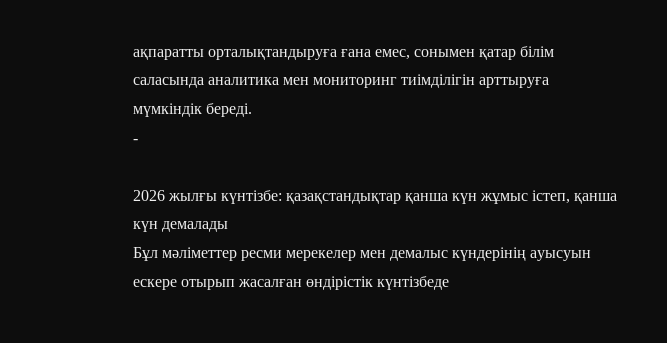ақпаратты орталықтандыруға ғана емес, сонымен қатар білім саласында аналитика мен мониторинг тиімділігін арттыруға мүмкіндік береді.
-

2026 жылғы күнтізбе: қазақстандықтар қанша күн жұмыс істеп, қанша күн демалады
Бұл мәліметтер ресми мерекелер мен демалыс күндерінің ауысуын ескере отырып жасалған өндірістік күнтізбеде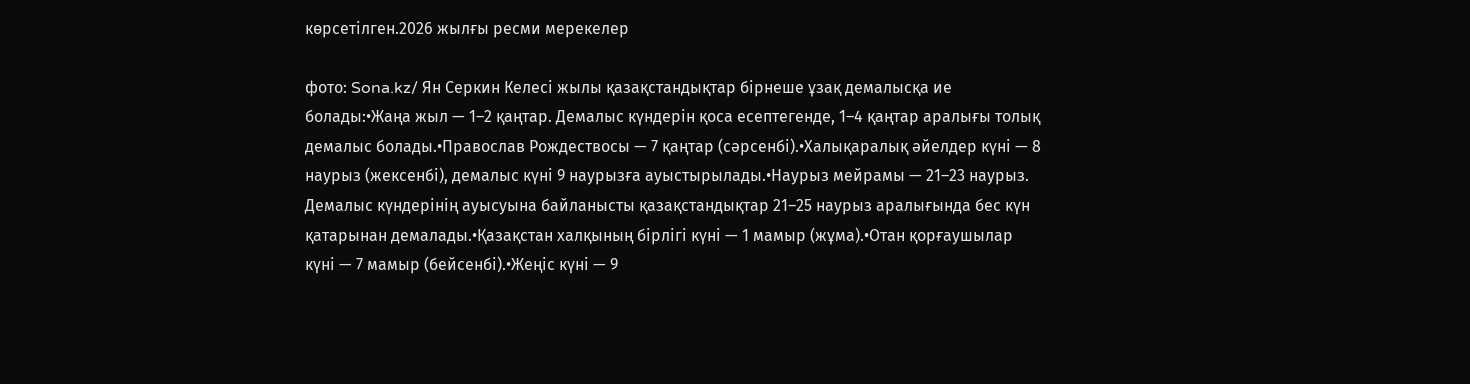көрсетілген.2026 жылғы ресми мерекелер

фото: Sona.kz/ Ян Серкин Келесі жылы қазақстандықтар бірнеше ұзақ демалысқа ие болады:•Жаңа жыл — 1–2 қаңтар. Демалыс күндерін қоса есептегенде, 1–4 қаңтар аралығы толық демалыс болады.•Православ Рождествосы — 7 қаңтар (сәрсенбі).•Халықаралық әйелдер күні — 8 наурыз (жексенбі), демалыс күні 9 наурызға ауыстырылады.•Наурыз мейрамы — 21–23 наурыз. Демалыс күндерінің ауысуына байланысты қазақстандықтар 21–25 наурыз аралығында бес күн қатарынан демалады.•Қазақстан халқының бірлігі күні — 1 мамыр (жұма).•Отан қорғаушылар күні — 7 мамыр (бейсенбі).•Жеңіс күні — 9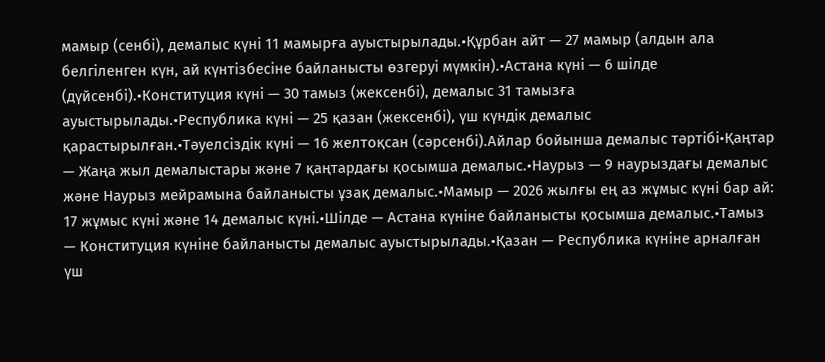мамыр (сенбі), демалыс күні 11 мамырға ауыстырылады.•Құрбан айт — 27 мамыр (алдын ала белгіленген күн, ай күнтізбесіне байланысты өзгеруі мүмкін).•Астана күні — 6 шілде (дүйсенбі).•Конституция күні — 30 тамыз (жексенбі), демалыс 31 тамызға ауыстырылады.•Республика күні — 25 қазан (жексенбі), үш күндік демалыс қарастырылған.•Тәуелсіздік күні — 16 желтоқсан (сәрсенбі).Айлар бойынша демалыс тәртібі•Қаңтар — Жаңа жыл демалыстары және 7 қаңтардағы қосымша демалыс.•Наурыз — 9 наурыздағы демалыс және Наурыз мейрамына байланысты ұзақ демалыс.•Мамыр — 2026 жылғы ең аз жұмыс күні бар ай: 17 жұмыс күні және 14 демалыс күні.•Шілде — Астана күніне байланысты қосымша демалыс.•Тамыз — Конституция күніне байланысты демалыс ауыстырылады.•Қазан — Республика күніне арналған үш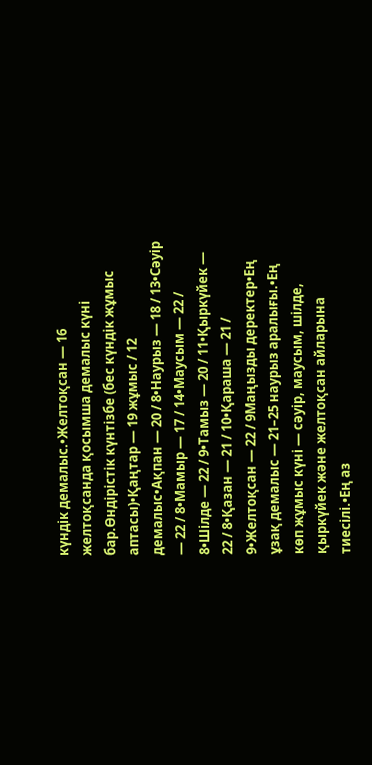күндік демалыс.•Желтоқсан — 16 желтоқсанда қосымша демалыс күні бар.Өндірістік күнтізбе (бес күндік жұмыс аптасы)•Қаңтар — 19 жұмыс / 12 демалыс•Ақпан — 20 / 8•Наурыз — 18 / 13•Сәуір — 22 / 8•Мамыр — 17 / 14•Маусым — 22 / 8•Шілде — 22 / 9•Тамыз — 20 / 11•Қыркүйек — 22 / 8•Қазан — 21 / 10•Қараша — 21 / 9•Желтоқсан — 22 / 9Маңызды деректер•Ең ұзақ демалыс — 21–25 наурыз аралығы.•Ең көп жұмыс күні — сәуір, маусым, шілде, қыркүйек және желтоқсан айларына тиесілі.•Ең аз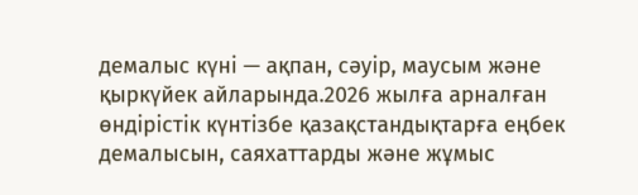демалыс күні — ақпан, сәуір, маусым және қыркүйек айларында.2026 жылға арналған өндірістік күнтізбе қазақстандықтарға еңбек демалысын, саяхаттарды және жұмыс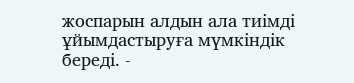жоспарын алдын ала тиімді ұйымдастыруға мүмкіндік береді. -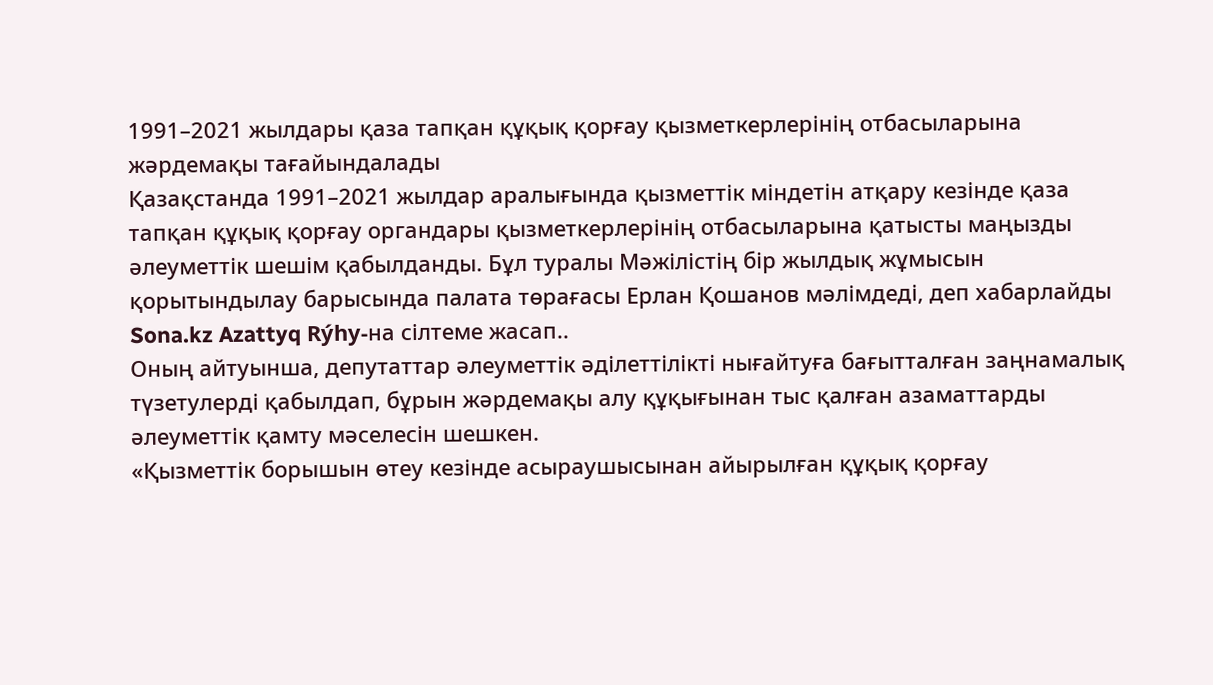1991–2021 жылдары қаза тапқан құқық қорғау қызметкерлерінің отбасыларына жәрдемақы тағайындалады
Қазақстанда 1991–2021 жылдар аралығында қызметтік міндетін атқару кезінде қаза тапқан құқық қорғау органдары қызметкерлерінің отбасыларына қатысты маңызды әлеуметтік шешім қабылданды. Бұл туралы Мәжілістің бір жылдық жұмысын қорытындылау барысында палата төрағасы Ерлан Қошанов мәлімдеді, деп хабарлайды Sona.kz Azattyq Rýhy-на сілтеме жасап..
Оның айтуынша, депутаттар әлеуметтік әділеттілікті нығайтуға бағытталған заңнамалық түзетулерді қабылдап, бұрын жәрдемақы алу құқығынан тыс қалған азаматтарды әлеуметтік қамту мәселесін шешкен.
«Қызметтік борышын өтеу кезінде асыраушысынан айырылған құқық қорғау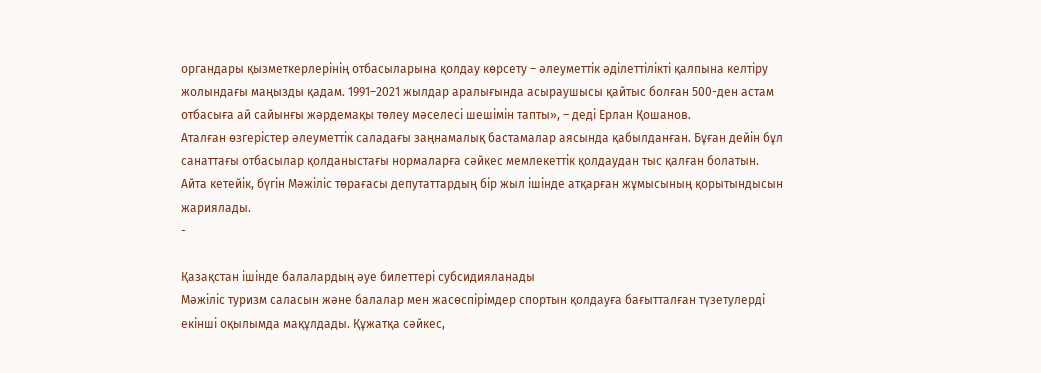органдары қызметкерлерінің отбасыларына қолдау көрсету – әлеуметтік әділеттілікті қалпына келтіру жолындағы маңызды қадам. 1991–2021 жылдар аралығында асыраушысы қайтыс болған 500-ден астам отбасыға ай сайынғы жәрдемақы төлеу мәселесі шешімін тапты», – деді Ерлан Қошанов.
Аталған өзгерістер әлеуметтік саладағы заңнамалық бастамалар аясында қабылданған. Бұған дейін бұл санаттағы отбасылар қолданыстағы нормаларға сәйкес мемлекеттік қолдаудан тыс қалған болатын.
Айта кетейік, бүгін Мәжіліс төрағасы депутаттардың бір жыл ішінде атқарған жұмысының қорытындысын жариялады.
-

Қазақстан ішінде балалардың әуе билеттері субсидияланады
Мәжіліс туризм саласын және балалар мен жасөспірімдер спортын қолдауға бағытталған түзетулерді екінші оқылымда мақұлдады. Құжатқа сәйкес,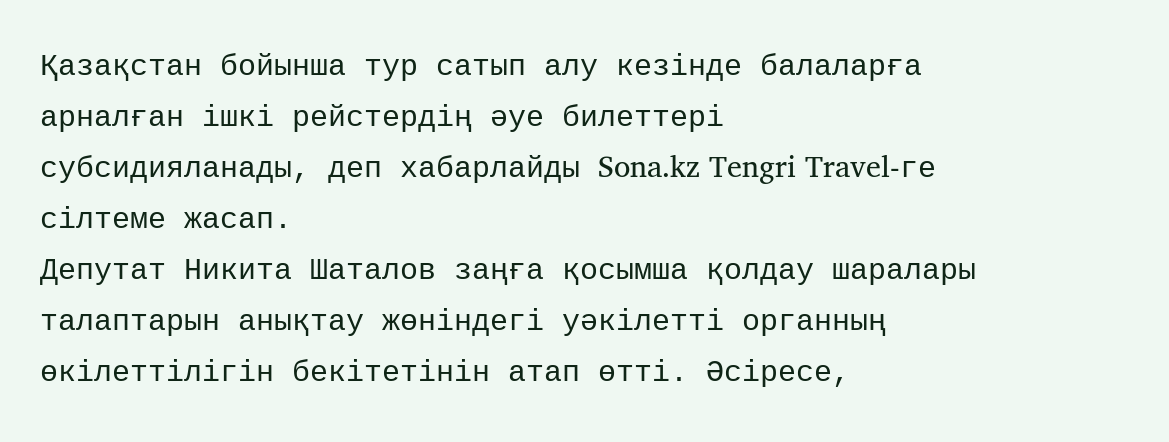Қазақстан бойынша тур сатып алу кезінде балаларға арналған ішкі рейстердің әуе билеттері субсидияланады, деп хабарлайды Sona.kz Tengri Travel-ге сілтеме жасап.
Депутат Никита Шаталов заңға қосымша қолдау шаралары талаптарын анықтау жөніндегі уәкілетті органның өкілеттілігін бекітетінін атап өтті. Әсіресе,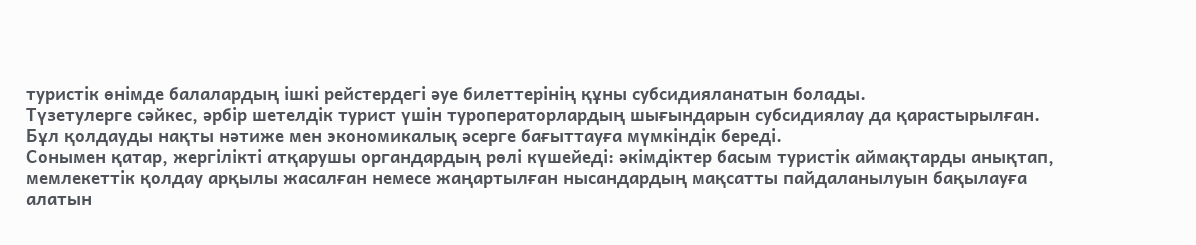туристік өнімде балалардың ішкі рейстердегі әуе билеттерінің құны субсидияланатын болады.
Түзетулерге сәйкес, әрбір шетелдік турист үшін туроператорлардың шығындарын субсидиялау да қарастырылған. Бұл қолдауды нақты нәтиже мен экономикалық әсерге бағыттауға мүмкіндік береді.
Сонымен қатар, жергілікті атқарушы органдардың рөлі күшейеді: әкімдіктер басым туристік аймақтарды анықтап, мемлекеттік қолдау арқылы жасалған немесе жаңартылған нысандардың мақсатты пайдаланылуын бақылауға алатын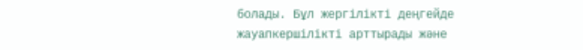болады. Бұл жергілікті деңгейде жауапкершілікті арттырады және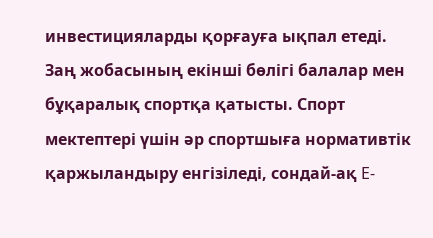инвестицияларды қорғауға ықпал етеді.
Заң жобасының екінші бөлігі балалар мен бұқаралық спортқа қатысты. Спорт мектептері үшін әр спортшыға нормативтік қаржыландыру енгізіледі, сондай-ақ E-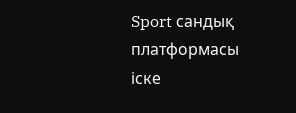Sport сандық платформасы іске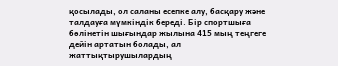қосылады, ол саланы есепке алу, басқару және талдауға мүмкіндік береді. Бір спортшыға бөлінетін шығындар жылына 415 мың теңгеге дейін артатын болады, ал жаттықтырушылардың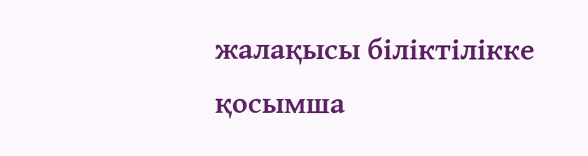жалақысы біліктілікке қосымша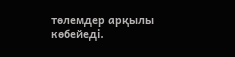төлемдер арқылы көбейеді.